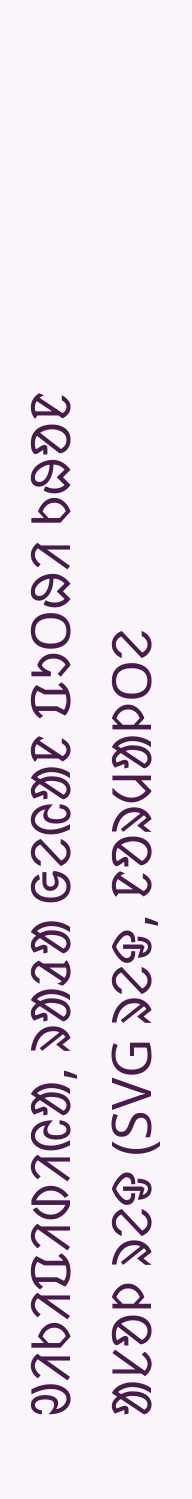ᱣᱤᱠᱤᱯᱤᱰᱤᱭᱟ, ᱨᱟᱲᱟ ᱜᱮᱭᱟᱱ ᱯᱩᱛᱷᱤ ᱠᱷᱚᱱ
ᱟᱥᱚᱞ ᱨᱮᱫ (SVG ᱨᱮᱫ, ᱱᱚᱨᱢᱟᱞᱛᱮ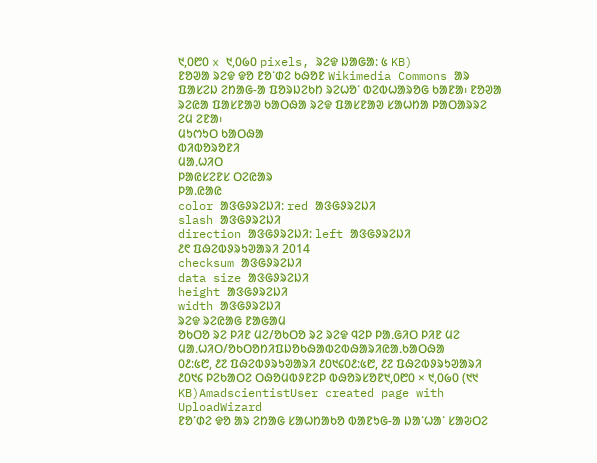᱑,᱐᱘᱐ x ᱑,᱐᱙᱐ pixels, ᱨᱮᱫ ᱡᱟᱜᱟ: ᱕ KB)
ᱱᱚᱣᱟ ᱨᱮᱫ ᱫᱚ ᱱᱚᱸᱰᱮ ᱠᱷᱚᱱ Wikimedia Commons ᱟᱨ ᱯᱟᱥᱮᱡ ᱮᱴᱟᱜ-ᱟ ᱯᱚᱨᱡᱮᱠᱴ ᱨᱮᱦᱚᱸ ᱵᱮᱵᱦᱟᱨᱚᱜ ᱠᱟᱱᱟ᱾ ᱱᱚᱣᱟ ᱨᱮᱭᱟ ᱯᱟᱥᱱᱟᱣ ᱠᱟᱛᱷᱟ ᱨᱮᱫ ᱯᱟᱥᱱᱟᱣ ᱥᱟᱦᱴᱟ ᱞᱟᱛᱟᱨᱨᱮ ᱮᱢ ᱮᱱᱟ᱾
ᱢᱩᱬᱩᱛ ᱠᱟᱛᱷᱟ
ᱵᱤᱵᱚᱨᱚᱱᱤ
ᱢᱟᱹᱦᱤᱛ
ᱞᱟᱭᱥᱮᱱᱥ ᱛᱮᱭᱟᱨ
ᱞᱟ.ᱭᱟᱭ
color ᱟᱝᱜᱽᱨᱮᱡᱤ: red ᱟᱝᱜᱽᱨᱮᱡᱤ
slash ᱟᱝᱜᱽᱨᱮᱡᱤ
direction ᱟᱝᱜᱽᱨᱮᱡᱤ: left ᱟᱝᱜᱽᱨᱮᱡᱤ
᱒᱖ ᱯᱷᱮᱵᱽᱨᱩᱣᱟᱨᱤ 2014
checksum ᱟᱝᱜᱽᱨᱮᱡᱤ
data size ᱟᱝᱜᱽᱨᱮᱡᱤ
height ᱟᱝᱜᱽᱨᱮᱡᱤ
width ᱟᱝᱜᱽᱨᱮᱡᱤ
ᱨᱮᱫ ᱨᱮᱭᱟᱜ ᱱᱟᱜᱟᱢ
ᱚᱠᱛᱚ ᱨᱮ ᱞᱤᱱ ᱢᱮ/ᱚᱠᱛᱚ ᱨᱮ ᱨᱮᱫ ᱧᱮᱞ ᱞᱟᱹᱜᱤᱛ ᱞᱤᱱ ᱢᱮ
ᱢᱟᱹᱦᱤᱛ/ᱚᱠᱛᱚᱴᱤᱯᱡᱚᱠᱷᱟᱵᱮᱵᱷᱟᱨᱤᱭᱟᱹᱠᱟᱛᱷᱟ
᱐᱒:᱕᱘, ᱒᱗ ᱯᱷᱮᱵᱽᱨᱩᱣᱟᱨᱤ ᱒᱐᱑᱔᱐᱒:᱕᱘, ᱒᱗ ᱯᱷᱮᱵᱽᱨᱩᱣᱟᱨᱤ ᱒᱐᱑᱔ ᱞᱮᱠᱟᱛᱮ ᱛᱷᱚᱢᱵᱽᱱᱮᱞ ᱵᱷᱚᱨᱥᱚᱱ᱑,᱐᱘᱐ × ᱑,᱐᱙᱐ (᱑᱑ KB)AmadscientistUser created page with UploadWizard
ᱱᱚᱸᱰᱮ ᱫᱚ ᱟᱨ ᱮᱴᱟᱜ ᱥᱟᱦᱴᱟᱠᱚ ᱵᱟᱱᱩᱜ-ᱟ ᱡᱟᱸᱦᱟᱸ ᱥᱟᱶᱛᱮ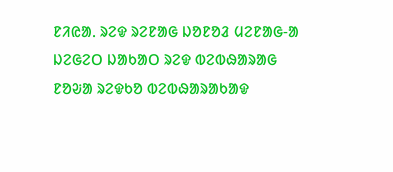ᱱᱤᱭᱟᱹ ᱨᱮᱫ ᱨᱮᱱᱟᱜ ᱡᱚᱱᱚᱲ ᱢᱮᱱᱟᱜ-ᱟ
ᱡᱮᱜᱮᱛ ᱡᱟᱠᱟᱛ ᱨᱮᱫ ᱵᱮᱵᱷᱟᱨᱟᱜ
ᱱᱚᱶᱟ ᱨᱮᱫᱠᱚ ᱵᱮᱵᱷᱟᱨᱟᱠᱟᱫ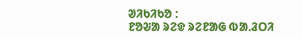ᱣᱤᱠᱤᱠᱚ :
ᱱᱚᱶᱟ ᱨᱮᱫ ᱨᱮᱱᱟᱜ ᱵᱟᱹᱲᱛᱤ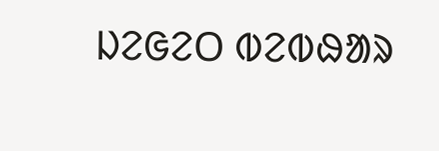ᱡᱮᱜᱮᱛ ᱵᱮᱵᱷᱟᱨ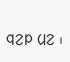ᱧᱮᱞ ᱢᱮ ᱾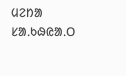ᱢᱮᱴᱟ ᱥᱟᱹᱠᱷᱭᱟᱹᱛ